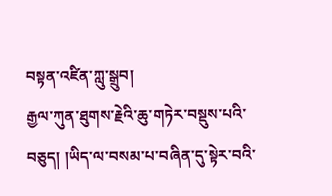བསྟན་འཛིན་ཀླུ་སྒྲུབ།
རྒྱལ་ཀུན་ཐུགས་རྗེའི་ཆུ་གཏེར་བསྡུས་པའི་བཅུད། །ཡིད་ལ་བསམ་པ་བཞིན་དུ་སྟེར་བའི་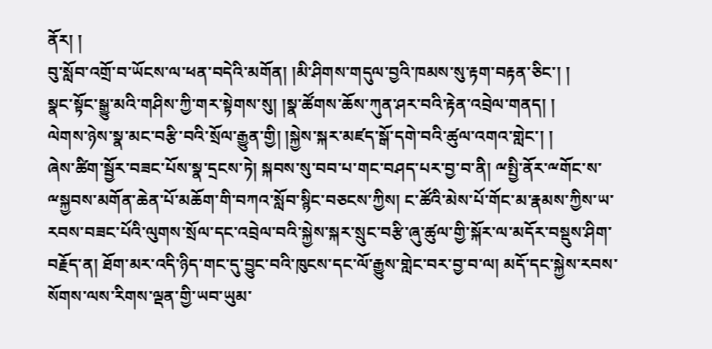ནོར། །
བུ་སློབ་འགྲོ་བ་ཡོངས་ལ་ཕན་བདེའི་མགོན། །མི་ཤིགས་གདུལ་བྱའི་ཁམས་སུ་རྟག་བརྟན་ཅིང་། །
སྣང་སྟོང་སྒྱུ་མའི་གཤིས་ཀྱི་གར་སྟེགས་སུ། །སྣ་ཚོགས་ཆོས་ཀུན་ཤར་བའི་རྟེན་འབྲེལ་གནད། །
ལེགས་ཉེས་སྣ་མང་བརྩི་བའི་སྲོལ་རྒྱུན་གྱི། །སྐྱེས་སྐར་མཛད་སྒོ་དགེ་བའི་ཚུལ་འགའ་གླེང་། །
ཞེས་ཚིག་སྦྱོར་བཟང་པོས་སྣ་དྲངས་ཏེ། སྐབས་སུ་བབ་པ་གང་བཤད་པར་བྱ་བ་ནི། ྋསྤྱི་ནོར་ྋགོང་ས་ྋསྐྱབས་མགོན་ཆེན་པོ་མཆོག་གི་བཀའ་སློབ་སྙིང་བཅངས་ཀྱིས། ང་ཚོའི་མེས་པོ་གོང་མ་རྣམས་ཀྱིས་ཡ་རབས་བཟང་པོའི་ལུགས་སྲོལ་དང་འབྲེལ་བའི་སྐྱེས་སྐར་སྲུང་བརྩི་ཞུ་ཚུལ་གྱི་སྐོར་ལ་མདོར་བསྡུས་ཤིག་བརྗོད་ན། ཐོག་མར་འདི་ཉིད་གང་དུ་བྱུང་བའི་ཁུངས་དང་ལོ་རྒྱུས་གླེང་བར་བྱ་བ་ལ། མདོ་དང་སྐྱེས་རབས་སོགས་ལས་རིགས་ལྡན་གྱི་ཡབ་ཡུམ་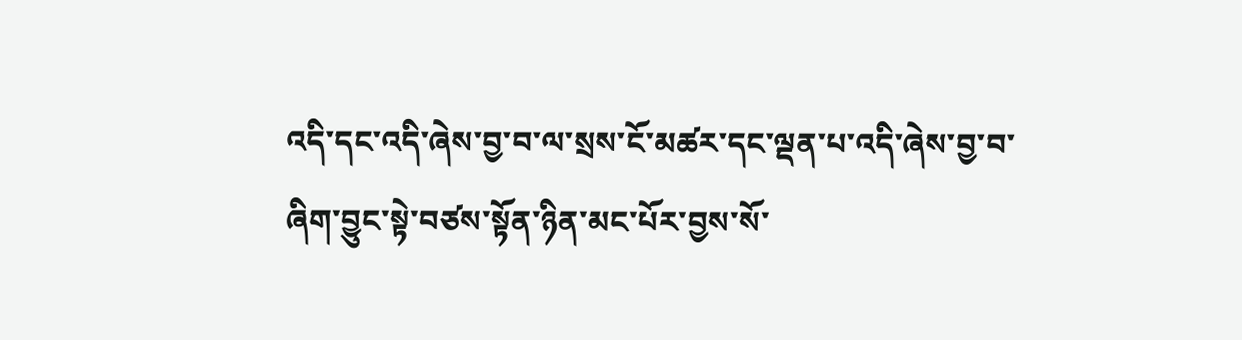འདི་དང་འདི་ཞེས་བྱ་བ་ལ་སྲས་ངོ་མཚར་དང་ལྡན་པ་འདི་ཞེས་བྱ་བ་ཞིག་བྱུང་སྟེ་བཙས་སྟོན་ཉིན་མང་པོར་བྱས་སོ་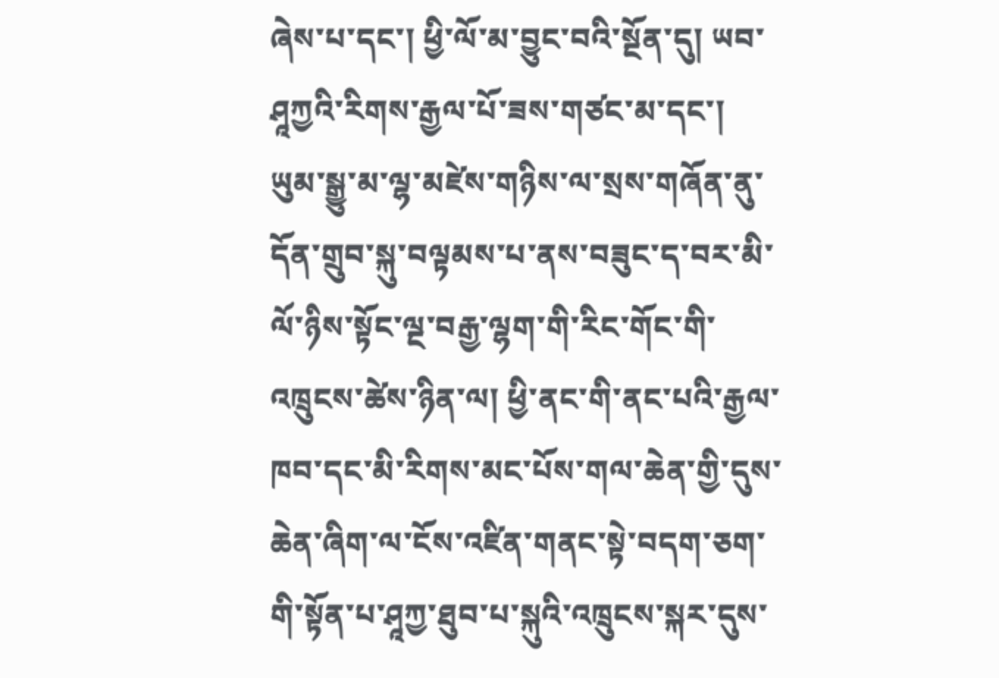ཞེས་པ་དང་། ཕྱི་ལོ་མ་བྱུང་བའི་སྔོན་དུ། ཡབ་ཤཱཀྱའི་རིགས་རྒྱལ་པོ་ཟས་གཙང་མ་དང་། ཡུམ་སྒྱུ་མ་ལྷ་མཛེས་གཉིས་ལ་སྲས་གཞོན་ནུ་དོན་གྲུབ་སྐུ་བལྟམས་པ་ནས་བཟུང་ད་བར་མི་ལོ་ཉིས་སྟོང་ལྔ་བརྒྱ་ལྷག་གི་རིང་གོང་གི་འཁྲུངས་ཚེས་ཉིན་ལ། ཕྱི་ནང་གི་ནང་པའི་རྒྱལ་ཁབ་དང་མི་རིགས་མང་པོས་གལ་ཆེན་གྱི་དུས་ཆེན་ཞིག་ལ་ངོས་འཛིན་གནང་སྟེ་བདག་ཅག་གི་སྟོན་པ་ཤཱཀྱ་ཐུབ་པ་སྐུའི་འཁྲུངས་སྐར་དུས་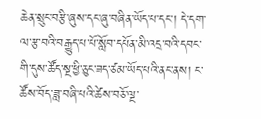ཆེན་སྲུང་བརྩི་ཞུས་དང་ཞུ་བཞིན་ཡོད་པ་དང་། དེ་དག་ལ་རྩ་བའི་བརྒྱུད་པ་པོ་སློབ་དཔོན་མི་འདྲ་བའི་དབང་གི་དུས་ཚོད་སྔ་ཕྱི་ཅུང་ཟད་ཙམ་ཡོད་པའི་ནང་ནས། ང་ཚོས་བོད་ཟླ་བཞི་པའི་ཚེས་བཅོ་ལྔ་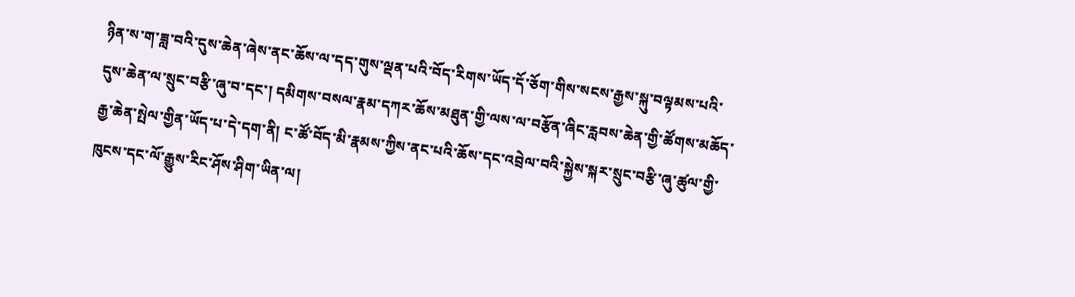ཉིན་ས་ག་ཟླ་བའི་དུས་ཆེན་ཞེས་ནང་ཆོས་ལ་དད་གུས་ལྡན་པའི་བོད་རིགས་ཡོད་དོ་ཅོག་གིས་སངས་རྒྱས་སྐུ་བལྟམས་པའི་དུས་ཆེན་ལ་སྲུང་བརྩི་ཞུ་བ་དང་། དམིགས་བསལ་རྣམ་དཀར་ཆོས་མཐུན་གྱི་ལས་ལ་བརྩོན་ཞིང་རླབས་ཆེན་གྱི་ཚོགས་མཆོད་རྒྱ་ཆེན་སྤེལ་གྱིན་ཡོད་པ་དེ་དག་ནི། ང་ཚོ་བོད་མི་རྣམས་ཀྱིས་ནང་པའི་ཆོས་དང་འབྲེལ་བའི་སྐྱེས་སྐར་སྲུང་བརྩི་ཞུ་ཚུལ་གྱི་ཁུངས་དང་ལོ་རྒྱུས་རིང་ཤོས་ཤིག་ཡིན་ལ།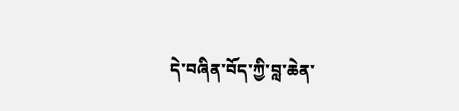དེ་བཞིན་བོད་ཀྱི་བླ་ཆེན་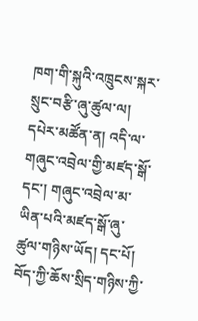ཁག་གི་སྐུའི་འཁྲུངས་སྐར་སྲུང་བརྩི་ཞུ་ཚུལ་ལ། དཔེར་མཚོན་ན། འདི་ལ་གཞུང་འབྲེལ་གྱི་མཛད་སྒོ་དང་། གཞུང་འབྲེལ་མ་ཡིན་པའི་མཛད་སྒོ་ཞུ་ཚུལ་གཉིས་ཡོད། དང་པོ། བོད་ཀྱི་ཆོས་སྲིད་གཉིས་ཀྱི་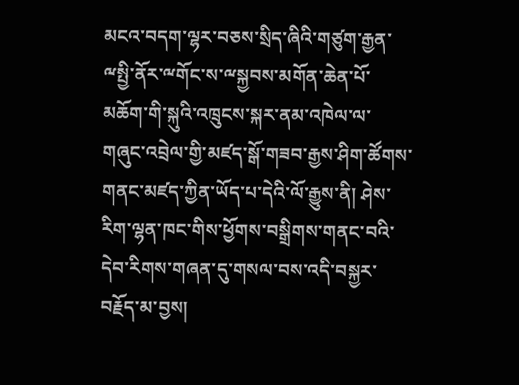མངའ་བདག་ལྷར་བཅས་སྲིད་ཞིའི་གཙུག་རྒྱན་ྋསྤྱི་ནོར་ྋགོང་ས་ྋསྐྱབས་མགོན་ཆེན་པོ་མཆོག་གི་སྐུའི་འཁྲུངས་སྐར་ནམ་འཁེལ་ལ་གཞུང་འབྲེལ་གྱི་མཛད་སྒོ་གཟབ་རྒྱས་ཤིག་ཚོགས་གནང་མཛད་ཀྱིན་ཡོད་པ་དེའི་ལོ་རྒྱུས་ནི། ཤེས་རིག་ལྷན་ཁང་གིས་ཕྱོགས་བསྒྲིགས་གནང་བའི་དེབ་རིགས་གཞན་དུ་གསལ་བས་འདི་བསྐྱར་བརྗོད་མ་བྱས།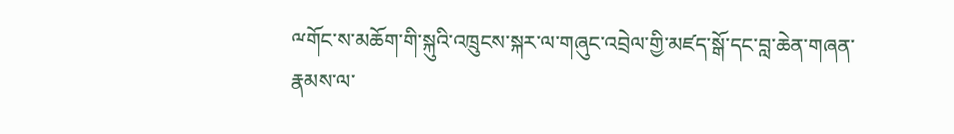ྋགོང་ས་མཆོག་གི་སྐུའི་འཁྲུངས་སྐར་ལ་གཞུང་འབྲེལ་གྱི་མཛད་སྒོ་དང་བླ་ཆེན་གཞན་རྣམས་ལ་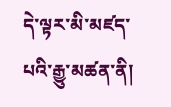དེ་ལྟར་མི་མཛད་པའི་རྒྱུ་མཚན་ནི།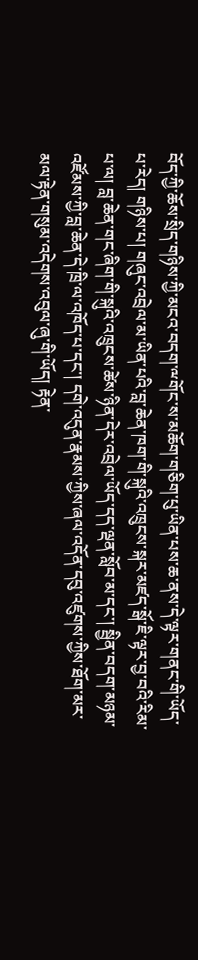བོད་ཀྱི་ཆོས་སྲིད་གཉིས་ཀྱི་མངའ་བདག་ྋགོང་ས་མཆོག་གཅིག་པུ་ཡིན་པས་ཆ་ནས་དེ་ལྟར་གནང་གི་ཡོད་པ་རེད། གཉིས་པ། གཞུང་འབྲེལ་མ་ཡིན་པའི་བླ་ཆེན་ཁག་གི་སྐུའི་འཁྲུངས་སྐར་མཛད་སྒོ་ཇི་ལྟར་བྱ་བའི་རིམ་པ་ལ། བླ་ཆེན་གང་ཞིག་གི་སྐུའི་འཁྲུངས་ཚེས་ཉིན་དེར་འབྲེལ་ཡོད་དད་ལྡན་སློབ་མ་དང་། སྦྱིན་བདག་མཉམ་འཛོམས་ཀྱི་བླ་ཆེན་དེ་ཁྲི་ལ་འཁོད་པ་དང་། དགེ་འདུན་རྣམས་ཀྱིས་ཞལ་འདོན་དབུ་འཛུགས་ཀྱིས་ཐོག་མར་མལ་རྟེན་གསུམ་འདེགས་འབུལ་ཞུ་གི་ཡོད། རྟེན་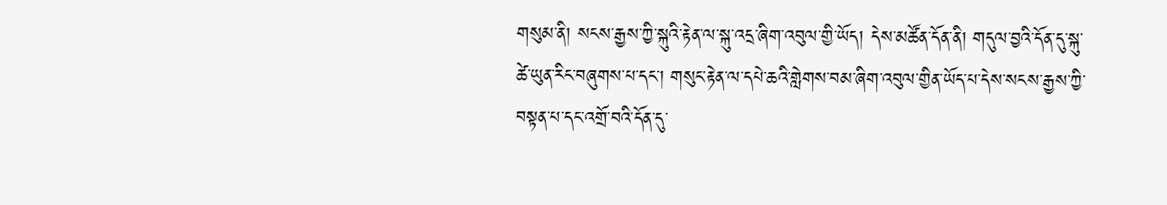གསུམ་ནི། སངས་རྒྱས་ཀྱི་སྐུའི་རྟེན་ལ་སྐུ་འདྲ་ཞིག་འབུལ་གྱི་ཡོད། དེས་མཚོན་དོན་ནི། གདུལ་བྱའི་དོན་དུ་སྐུ་ཚེ་ཡུན་རིང་བཞུགས་པ་དང་། གསུང་རྟེན་ལ་དཔེ་ཆའི་གླེགས་བམ་ཞིག་འབུལ་གྱིན་ཡོད་པ་དེས་སངས་རྒྱས་ཀྱི་བསྟན་པ་དང་འགྲོ་བའི་དོན་དུ་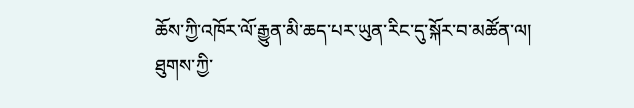ཆོས་ཀྱི་འཁོར་ལོ་རྒྱུན་མི་ཆད་པར་ཡུན་རིང་དུ་སྐོར་བ་མཚོན་ལ། ཐུགས་ཀྱི་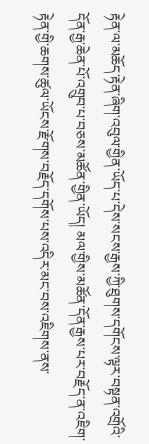རྟེན་ལ་མཆོད་རྟེན་ཞིག་འབུལ་གྱིན་ཡོད་པ་དེས་སངས་རྒྱས་ཀྱི་ཐུགས་དགོངས་ལྟར་བསྟན་འགྲོའི་དོན་རྒྱ་ཆེན་པོ་འགྲུབ་པ་བཅས་མཚོན་གྱིན་ཡོད། མལ་གྱིས་མཚོན་དོན་རྒྱས་པར་བརྗོད་ན་འཇིག་རྟེན་གྱི་ཆགས་ཚུལ་ཡོངས་རྫོགས་བརྗོད་དགོས་པས་འདིར་མང་བས་འཇིགས་ནས་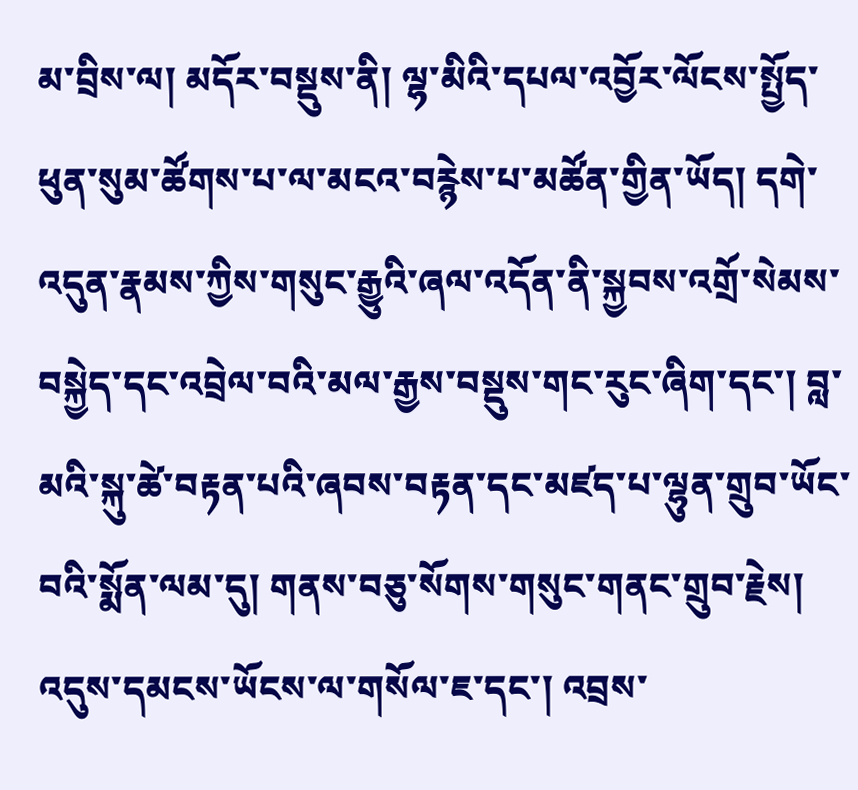མ་བྲིས་ལ། མདོར་བསྡུས་ནི། ལྷ་མིའི་དཔལ་འབྱོར་ལོངས་སྤྱོད་ཕུན་སུམ་ཚོགས་པ་ལ་མངའ་བརྙེས་པ་མཚོན་གྱིན་ཡོད། དགེ་འདུན་རྣམས་ཀྱིས་གསུང་རྒྱུའི་ཞལ་འདོན་ནི་སྐྱབས་འགྲོ་སེམས་བསྐྱེད་དང་འབྲེལ་བའི་མལ་རྒྱས་བསྡུས་གང་རུང་ཞིག་དང་། བླ་མའི་སྐུ་ཚེ་བརྟན་པའི་ཞབས་བརྟན་དང་མཛད་པ་ལྷུན་གྲུབ་ཡོང་བའི་སྨོན་ལམ་དུ། གནས་བཅུ་སོགས་གསུང་གནང་གྲུབ་རྗེས། འདུས་དམངས་ཡོངས་ལ་གསོལ་ཇ་དང་། འབྲས་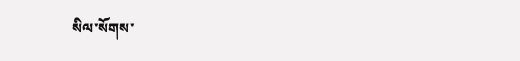སིལ་སོགས་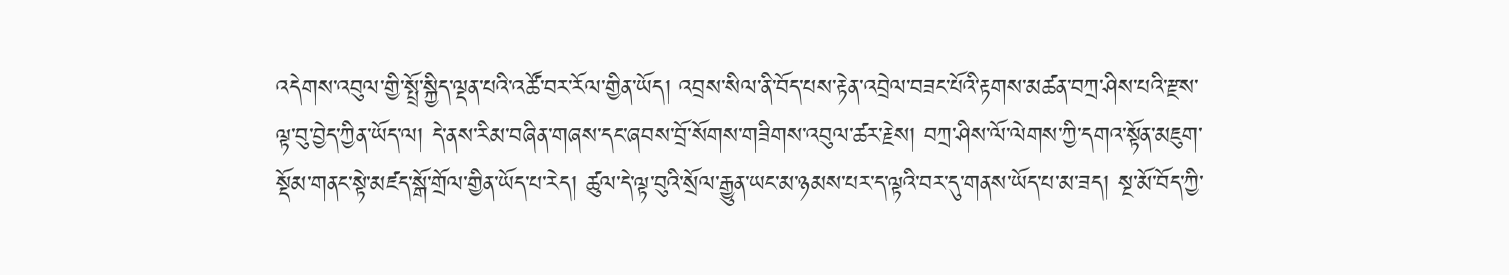འདེགས་འབུལ་གྱི་སྤྲོ་སྐྱིད་ལྡན་པའི་འཚོ་བར་རོལ་གྱིན་ཡོད། འབྲས་སིལ་ནི་བོད་པས་རྟེན་འབྲེལ་བཟང་པོའི་རྟགས་མཚན་བཀྲ་ཤིས་པའི་རྫས་ལྟ་བུ་བྱེད་ཀྱིན་ཡོད་ལ། དེ་ནས་རིམ་བཞིན་གཞས་དང་ཞབས་བྲོ་སོགས་གཟིགས་འབུལ་ཚར་རྗེས། བཀྲ་ཤིས་ལོ་ལེགས་ཀྱི་དགའ་སྟོན་མཇུག་སྡོམ་གནང་སྟེ་མཛད་སྒོ་གྲོལ་གྱིན་ཡོད་པ་རེད། ཚུལ་དེ་ལྟ་བུའི་སྲོལ་རྒྱུན་ཡང་མ་ཉམས་པར་ད་ལྟའི་བར་དུ་གནས་ཡོད་པ་མ་ཟད། སྔ་མོ་བོད་ཀྱི་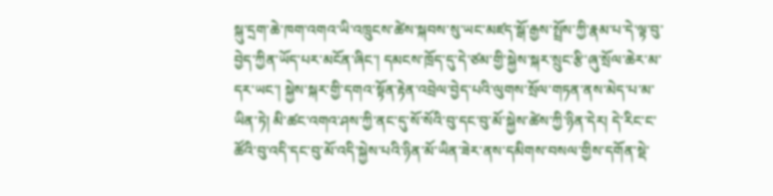སྐུ་དྲག་ཆེ་ཁག་འགའ་ཡི་འཁྲུངས་ཚེས་སྐབས་སུ་ཡང་མཛད་སྒོ་རྒྱས་སྤྲོས་ཀྱི་རྣམ་པ་དེ་ལྟ་བུ་བྱེད་ཀྱིན་ཡོད་པར་མངོན་ཞིང་། དམངས་ཁྲོད་དུ་དེ་ཙམ་གྱི་སྐྱེས་སྐར་སྲུང་རྩི་ཞུ་སྲོལ་ཆེར་མ་དར་ཡང་། སྐྱེས་སྐར་གྱི་དགའ་སྟོན་རྟེན་འབྲེལ་བྱེད་པའི་ལུགས་སྲོལ་གཏན་ནས་མེད་པ་མ་ཡིན་ཏེ། མི་ཚང་འགའ་ཤས་ཀྱི་ནང་དུ་སོ་སོའི་བུ་དང་བུ་མོ་སྐྱེས་ཚེས་ཀྱི་ཉིན་དེར། དེ་རིང་ང་ཚོའི་བུ་འདི་དང་བུ་མོ་འདི་སྐྱེས་པའི་ཉིན་མོ་ཡིན་ཟེར་ནས་དམིགས་བསལ་གྱིས་དགོན་སྡེ་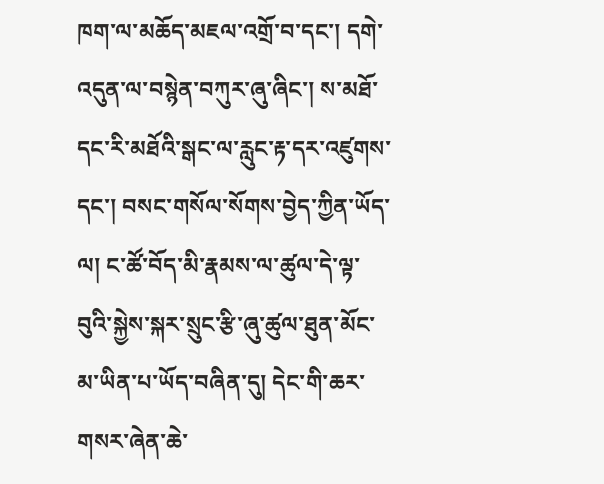ཁག་ལ་མཆོད་མཇལ་འགྲོ་བ་དང་། དགེ་འདུན་ལ་བསྙེན་བཀུར་ཞུ་ཞིང་། ས་མཐོ་དང་རི་མཐོའི་སྒང་ལ་རླུང་རྟ་དར་འཛུགས་དང་། བསང་གསོལ་སོགས་བྱེད་ཀྱིན་ཡོད་ལ། ང་ཚོ་བོད་མི་རྣམས་ལ་ཚུལ་དེ་ལྟ་བུའི་སྐྱེས་སྐར་སྲུང་རྩི་ཞུ་ཚུལ་ཐུན་མོང་མ་ཡིན་པ་ཡོད་བཞིན་དུ། དེང་གི་ཆར་གསར་ཞེན་ཆེ་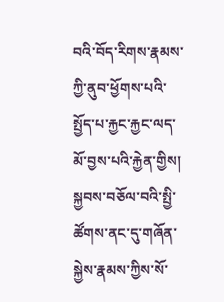བའི་བོད་རིགས་རྣམས་ཀྱི་ནུབ་ཕྱོགས་པའི་སྤྱོད་པ་རྐྱང་རྐྱང་ལད་མོ་བྱས་པའི་རྐྱེན་གྱིས། སྐྱབས་བཅོལ་བའི་སྤྱི་ཚོགས་ནང་དུ་གཞོན་སྐྱེས་རྣམས་ཀྱིས་སོ་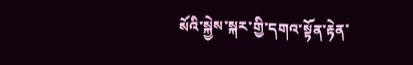སོའི་སྐྱེས་སྐར་གྱི་དགའ་སྟོན་རྟེན་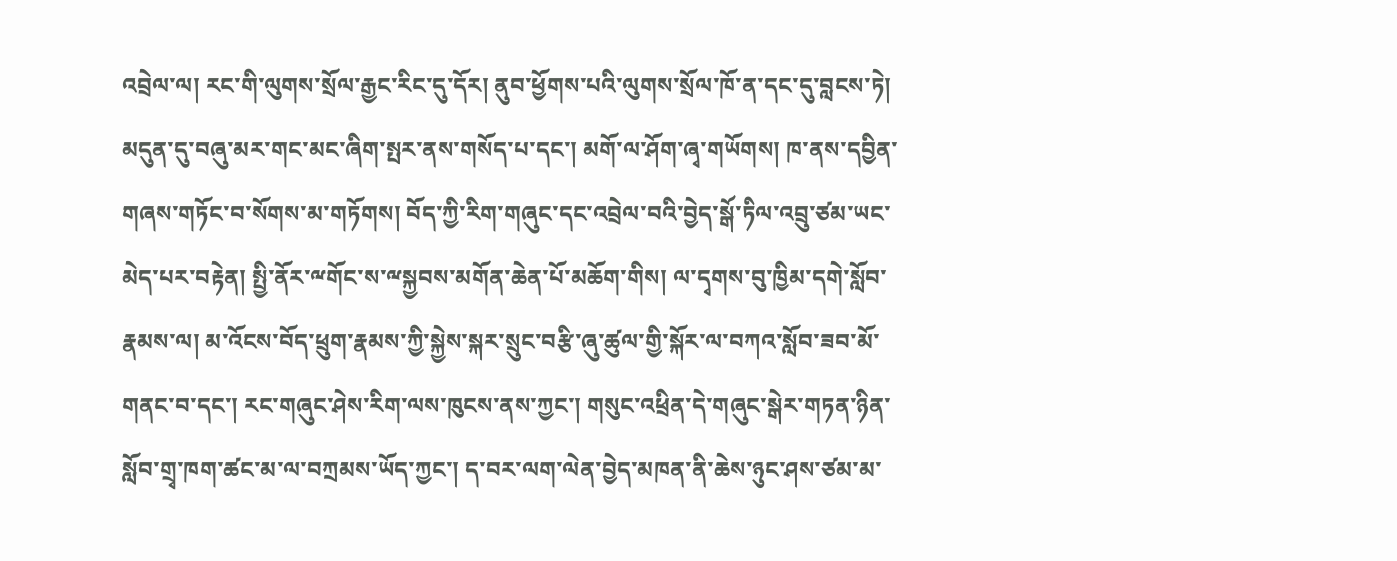འབྲེལ་ལ། རང་གི་ལུགས་སྲོལ་རྒྱང་རིང་དུ་དོར། ནུབ་ཕྱོགས་པའི་ལུགས་སྲོལ་ཁོ་ན་དང་དུ་བླངས་ཏེ། མདུན་དུ་བཞུ་མར་གང་མང་ཞིག་སྤར་ནས་གསོད་པ་དང་། མགོ་ལ་ཤོག་ཞྭ་གཡོགས། ཁ་ནས་དབྱིན་གཞས་གཏོང་བ་སོགས་མ་གཏོགས། བོད་ཀྱི་རིག་གཞུང་དང་འབྲེལ་བའི་བྱེད་སྒོ་ཏིལ་འབྲུ་ཙམ་ཡང་མེད་པར་བརྟེན། སྤྱི་ནོར་ྋགོང་ས་ྋསྐྱབས་མགོན་ཆེན་པོ་མཆོག་གིས། ལ་དྭགས་བུ་ཁྱིམ་དགེ་སློབ་རྣམས་ལ། མ་འོངས་བོད་ཕྲུག་རྣམས་ཀྱི་སྐྱེས་སྐར་སྲུང་བརྩི་ཞུ་ཚུལ་གྱི་སྐོར་ལ་བཀའ་སློབ་ཟབ་མོ་གནང་བ་དང་། རང་གཞུང་ཤེས་རིག་ལས་ཁུངས་ནས་ཀྱང་། གསུང་འཕྲིན་དེ་གཞུང་སྒེར་གཏན་ཉིན་སློབ་གྲྭ་ཁག་ཚང་མ་ལ་བཀྲམས་ཡོད་ཀྱང་། ད་བར་ལག་ལེན་བྱེད་མཁན་ནི་ཆེས་ཉུང་ཤས་ཙམ་མ་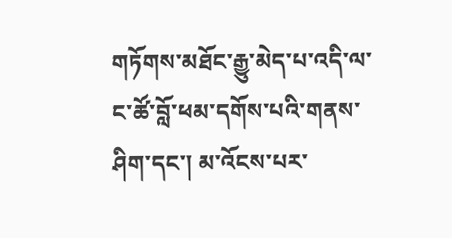གཏོགས་མཐོང་རྒྱུ་མེད་པ་འདི་ལ་ང་ཚོ་བློ་ཕམ་དགོས་པའི་གནས་ཤིག་དང་། མ་འོངས་པར་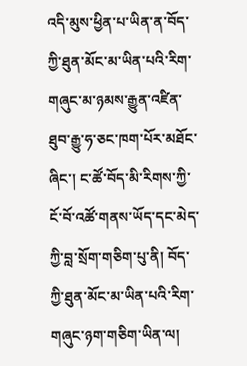འདི་མུས་ཕྱིན་པ་ཡིན་ན་བོད་ཀྱི་ཐུན་མོང་མ་ཡིན་པའི་རིག་གཞུང་མ་ཉམས་རྒྱུན་འཛིན་ཐུབ་རྒྱུ་ཧ་ཅང་ཁག་པོར་མཐོང་ཞིང་། ང་ཚོ་བོད་མི་རིགས་ཀྱི་ངོ་བོ་འཚོ་གནས་ཡོད་དང་མེད་ཀྱི་བླ་སྲོག་གཅིག་པུ་ནི། བོད་ཀྱི་ཐུན་མོང་མ་ཡིན་པའི་རིག་གཞུང་ཉག་གཅིག་ཡིན་ལ།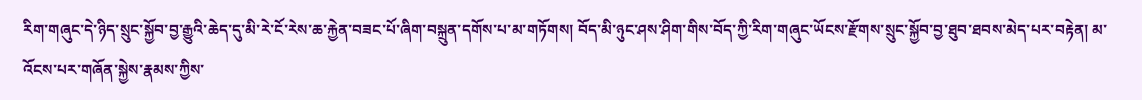རིག་གཞུང་དེ་ཉིད་སྲུང་སྐྱོབ་བྱ་རྒྱུའི་ཆེད་དུ་མི་རེ་ངོ་རེས་ཆ་རྐྱེན་བཟང་པོ་ཞིག་བསྐྲུན་དགོས་པ་མ་གཏོགས། བོད་མི་ཉུང་ཤས་ཤིག་གིས་བོད་ཀྱི་རིག་གཞུང་ཡོངས་རྫོགས་སྲུང་སྐྱོབ་བྱ་ཐུབ་ཐབས་མེད་པར་བརྟེན། མ་འོངས་པར་གཞོན་སྐྱེས་རྣམས་ཀྱིས་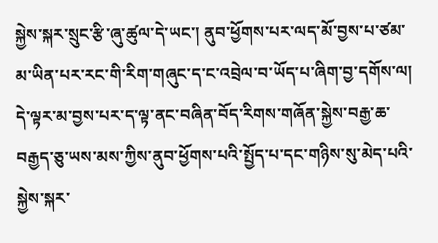སྐྱེས་སྐར་སྲུང་རྩི་ཞུ་ཚུལ་དེ་ཡང་། ནུབ་ཕྱོགས་པར་ལད་མོ་བྱས་པ་ཙམ་མ་ཡིན་པར་རང་གི་རིག་གཞུང་ད་ང་འབྲེལ་བ་ཡོད་པ་ཞིག་བྱ་དགོས་ལ། དེ་ལྟར་མ་བྱས་པར་ད་ལྟ་ནང་བཞིན་བོད་རིགས་གཞོན་སྐྱེས་བརྒྱ་ཆ་བརྒྱད་ཅུ་ཡས་མས་ཀྱིས་ནུབ་ཕྱོགས་པའི་སྤྱོད་པ་དང་གཉིས་སུ་མེད་པའི་སྐྱེས་སྐར་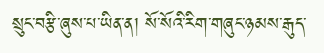སྲུང་བརྩི་ཞུས་པ་ཡིན་ན། སོ་སོའི་རིག་གཞུང་ཉམས་རྒུད་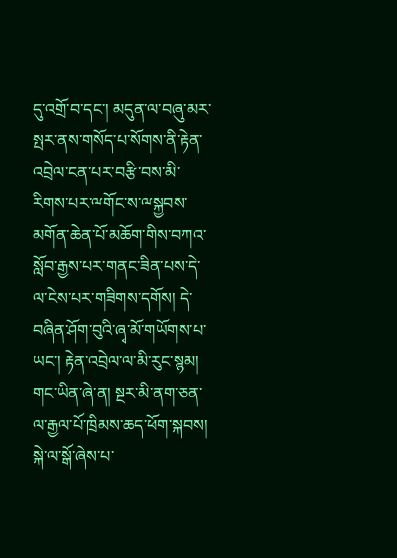དུ་འགྲོ་བ་དང་། མདུན་ལ་བཞུ་མར་སྤར་ནས་གསོད་པ་སོགས་ནི་རྟེན་འབྲེལ་ངན་པར་བརྩི་བས་མི་རིགས་པར་ྋགོང་ས་ྋསྐྱབས་མགོན་ཆེན་པོ་མཆོག་གིས་བཀའ་སློབ་རྒྱས་པར་གནང་ཟིན་པས་དེ་ལ་ངེས་པར་གཟིགས་དགོས། དེ་བཞིན་ཤོག་བུའི་ཞྭ་མོ་གཡོགས་པ་ཡང་། རྟེན་འབྲེལ་ལ་མི་རུང་སྙམ། གང་ཡིན་ཞེ་ན། སྔར་མི་ནག་ཅན་ལ་རྒྱལ་པོ་ཁྲིམས་ཆད་ཕོག་སྐབས། སྐེ་ལ་སྒོ་ཞེས་པ་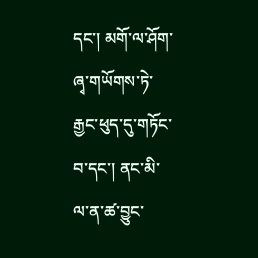དང་། མགོ་ལ་ཤོག་ཞྭ་གཡོགས་ཏེ་རྒྱང་ཕུད་དུ་གཏོང་བ་དང་། ནང་མི་ལ་ན་ཚ་བྱུང་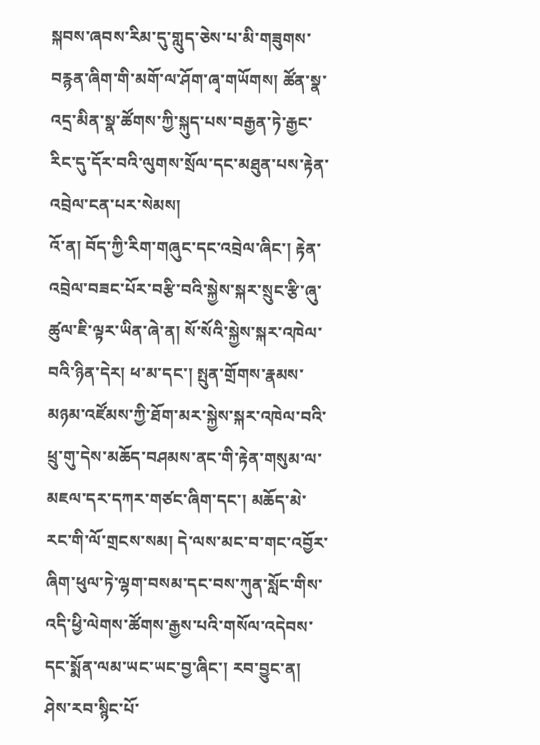སྐབས་ཞབས་རིམ་དུ་གླུད་ཅེས་པ་མི་གཟུགས་བརྙན་ཞིག་གི་མགོ་ལ་ཤོག་ཞྭ་གཡོགས། ཚོན་སྣ་འདྲ་མིན་སྣ་ཚོགས་ཀྱི་སྐུད་པས་བརྒྱན་ཏེ་རྒྱང་རིང་དུ་དོར་བའི་ལུགས་སྲོལ་དང་མཐུན་པས་རྟེན་འབྲེལ་ངན་པར་སེམས།
འོ་ན། བོད་ཀྱི་རིག་གཞུང་དང་འབྲེལ་ཞིང་། རྟེན་འབྲེལ་བཟང་པོར་བརྩི་བའི་སྐྱེས་སྐར་སྲུང་རྩི་ཞུ་ཚུལ་ཇི་ལྟར་ཡིན་ཞེ་ན། སོ་སོའི་སྐྱེས་སྐར་འཁེལ་བའི་ཉིན་དེར། ཕ་མ་དང་། སྤུན་གྲོགས་རྣམས་མཉམ་འཛོམས་ཀྱི་ཐོག་མར་སྐྱེས་སྐར་འཁེལ་བའི་ཕྲུ་གུ་དེས་མཆོད་བཤམས་ནང་གི་རྟེན་གསུམ་ལ་མཇལ་དར་དཀར་གཙང་ཞིག་དང་། མཆོད་མེ་རང་གི་ལོ་གྲངས་སམ། དེ་ལས་མང་བ་གང་འབྱོར་ཞིག་ཕུལ་ཏེ་ལྷག་བསམ་དང་བས་ཀུན་སློང་གིས་འདི་ཕྱི་ལེགས་ཚོགས་རྒྱས་པའི་གསོལ་འདེབས་དང་སྨོན་ལམ་ཡང་ཡང་བྱ་ཞིང་། རབ་བྱུང་ན། ཤེས་རབ་སྙིང་པོ་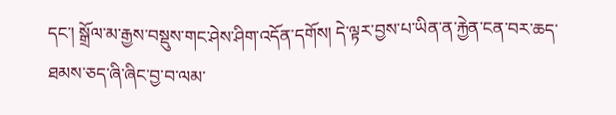དང་། སྒྲོལ་མ་རྒྱས་བསྡུས་གང་ཤེས་ཤིག་འདོན་དགོས། དེ་ལྟར་བྱས་པ་ཡིན་ན་རྐྱེན་ངན་བར་ཆད་ཐམས་ཅད་ཞི་ཞིང་བྱ་བ་ལམ་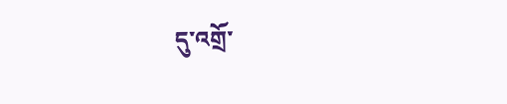དུ་འགྲོ་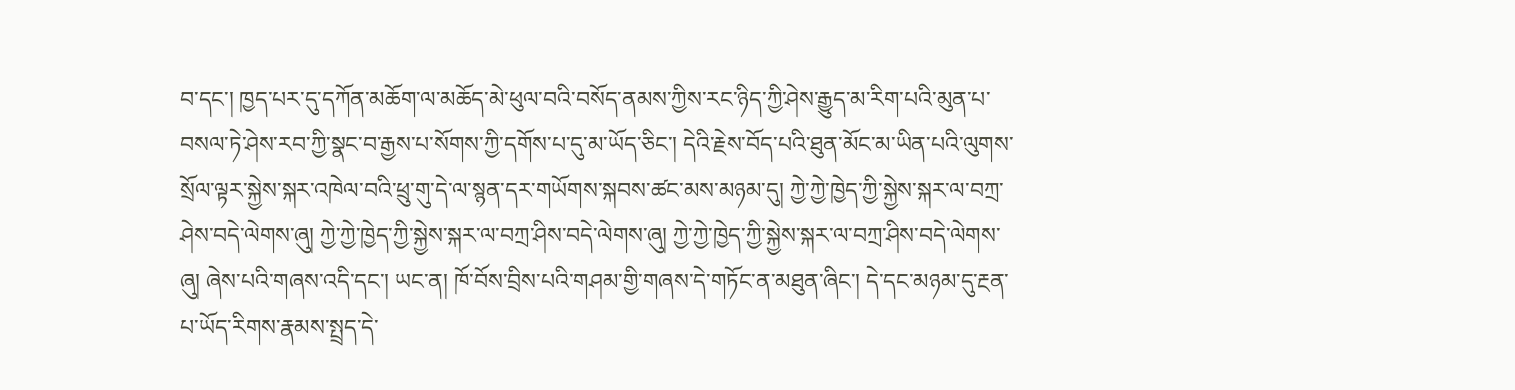བ་དང་། ཁྱད་པར་དུ་དཀོན་མཆོག་ལ་མཆོད་མེ་ཕུལ་བའི་བསོད་ནམས་ཀྱིས་རང་ཉིད་ཀྱི་ཤེས་རྒྱུད་མ་རིག་པའི་མུན་པ་བསལ་ཏེ་ཤེས་རབ་ཀྱི་སྣང་བ་རྒྱས་པ་སོགས་ཀྱི་དགོས་པ་དུ་མ་ཡོད་ཅིང་། དེའི་རྗེས་བོད་པའི་ཐུན་མོང་མ་ཡིན་པའི་ལུགས་སྲོལ་ལྟར་སྐྱེས་སྐར་འཁེལ་བའི་ཕྲུ་གུ་དེ་ལ་སྙན་དར་གཡོགས་སྐབས་ཚང་མས་མཉམ་དུ། ཀྱེ་ཀྱེ་ཁྱེད་ཀྱི་སྐྱེས་སྐར་ལ་བཀྲ་ཤེས་བདེ་ལེགས་ཞུ། ཀྱེ་ཀྱེ་ཁྱེད་ཀྱི་སྐྱེས་སྐར་ལ་བཀྲ་ཤིས་བདེ་ལེགས་ཞུ། ཀྱེ་ཀྱེ་ཁྱེད་ཀྱི་སྐྱེས་སྐར་ལ་བཀྲ་ཤིས་བདེ་ལེགས་ཞུ། ཞེས་པའི་གཞས་འདི་དང་། ཡང་ན། ཁོ་བོས་བྲིས་པའི་གཤམ་གྱི་གཞས་དེ་གཏོང་ན་མཐུན་ཞིང་། དེ་དང་མཉམ་དུ་རྔན་པ་ཡོད་རིགས་རྣམས་སྤྲད་དེ་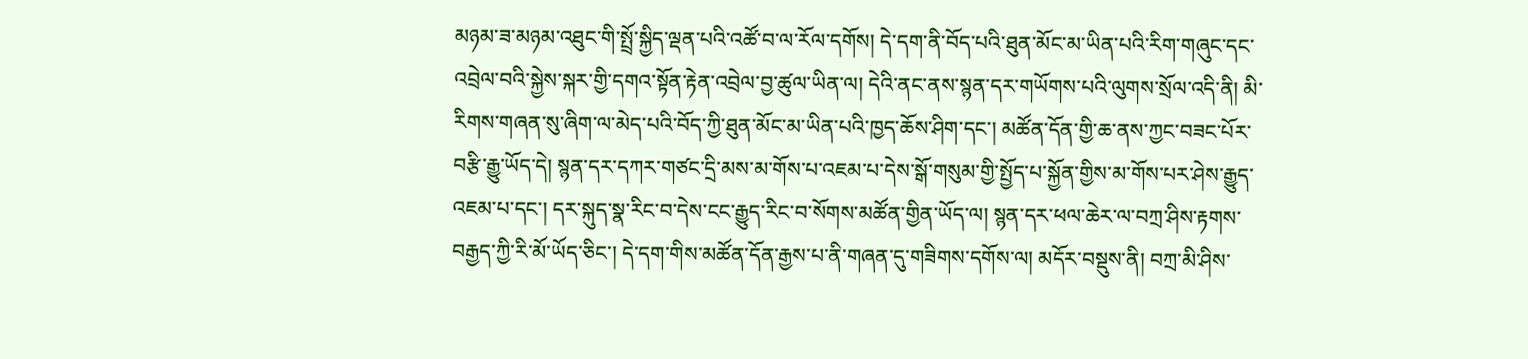མཉམ་ཟ་མཉམ་འཐུང་གི་སྤྲོ་སྐྱིད་ལྡན་པའི་འཚོ་བ་ལ་རོལ་དགོས། དེ་དག་ནི་བོད་པའི་ཐུན་མོང་མ་ཡིན་པའི་རིག་གཞུང་དང་འབྲེལ་བའི་སྐྱེས་སྐར་གྱི་དགའ་སྟོན་རྟེན་འབྲེལ་བྱ་ཚུལ་ཡིན་ལ། དེའི་ནང་ནས་སྙན་དར་གཡོགས་པའི་ལུགས་སྲོལ་འདི་ནི། མི་རིགས་གཞན་སུ་ཞིག་ལ་མེད་པའི་བོད་ཀྱི་ཐུན་མོང་མ་ཡིན་པའི་ཁྱད་ཆོས་ཤིག་དང་། མཚོན་དོན་གྱི་ཆ་ནས་ཀྱང་བཟང་པོར་བརྩི་རྒྱུ་ཡོད་དེ། སྙན་དར་དཀར་གཙང་དྲི་མས་མ་གོས་པ་འཇམ་པ་དེས་སྒོ་གསུམ་གྱི་སྤྱོད་པ་སྐྱོན་གྱིས་མ་གོས་པར་ཤེས་རྒྱུད་འཇམ་པ་དང་། དར་སྐུད་སྣ་རིང་བ་དེས་ངང་རྒྱུད་རིང་བ་སོགས་མཚོན་གྱིན་ཡོད་ལ། སྙན་དར་ཕལ་ཆེར་ལ་བཀྲ་ཤིས་རྟགས་བརྒྱད་ཀྱི་རི་མོ་ཡོད་ཅིང་། དེ་དག་གིས་མཚོན་དོན་རྒྱས་པ་ནི་གཞན་དུ་གཟིགས་དགོས་ལ། མདོར་བསྡུས་ནི། བཀྲ་མི་ཤིས་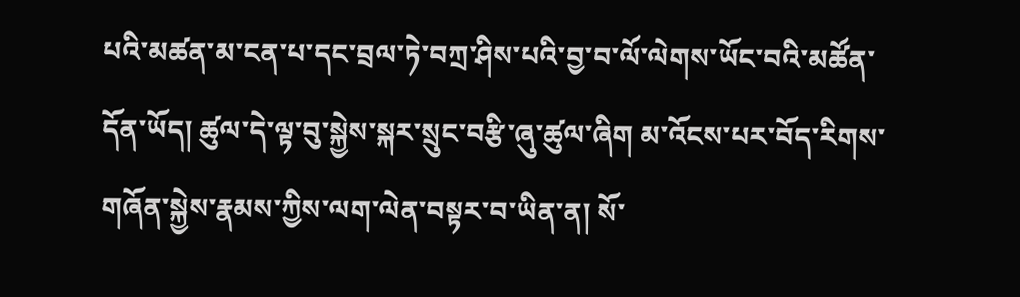པའི་མཚན་མ་ངན་པ་དང་བྲལ་ཏེ་བཀྲ་ཤིས་པའི་བྱ་བ་ལོ་ལེགས་ཡོང་བའི་མཚོན་དོན་ཡོད། ཚུལ་དེ་ལྟ་བུ་སྐྱེས་སྐར་སྲུང་བརྩི་ཞུ་ཚུལ་ཞིག མ་འོངས་པར་བོད་རིགས་གཞོན་སྐྱེས་རྣམས་ཀྱིས་ལག་ལེན་བསྟར་བ་ཡིན་ན། སོ་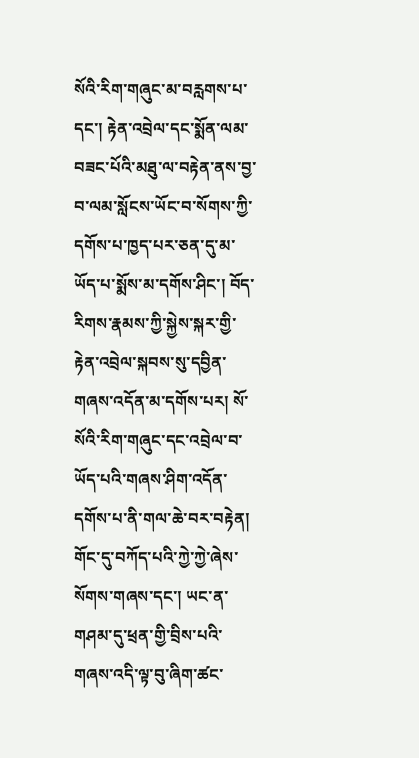སོའི་རིག་གཞུང་མ་བརླགས་པ་དང་། རྟེན་འབྲེལ་དང་སྨོན་ལམ་བཟང་པོའི་མཐུ་ལ་བརྟེན་ནས་བྱ་བ་ལམ་སློངས་ཡོང་བ་སོགས་ཀྱི་དགོས་པ་ཁྱད་པར་ཅན་དུ་མ་ཡོད་པ་སྨོས་མ་དགོས་ཤིང་། བོད་རིགས་རྣམས་ཀྱི་སྐྱེས་སྐར་གྱི་རྟེན་འབྲེལ་སྐབས་སུ་དབྱིན་གཞས་འདོན་མ་དགོས་པར། སོ་སོའི་རིག་གཞུང་དང་འབྲེལ་བ་ཡོད་པའི་གཞས་ཤིག་འདོན་དགོས་པ་ནི་གལ་ཆེ་བར་བརྟེན། གོང་དུ་བཀོད་པའི་ཀྱེ་ཀྱེ་ཞེས་སོགས་གཞས་དང་། ཡང་ན་གཤམ་དུ་ཕྲན་གྱི་བྲིས་པའི་གཞས་འདི་ལྟ་བུ་ཞིག་ཚང་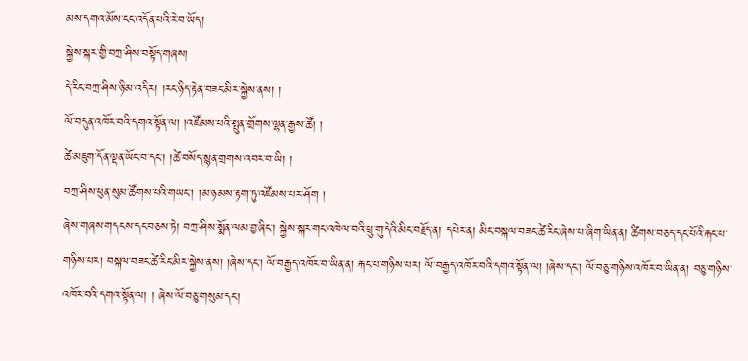མས་དགའ་མོས་ངང་འདོན་པའི་རེ་བ་ཡོད།
སྐྱེས་སྐར་གྱི་བཀྲ་ཤིས་བསྟོད་གཞས།
དེ་རིང་བཀྲ་ཤིས་ཉི་མ་འདིར། །རང་ཉིད་རྟེན་བཟང་མིར་སྐྱེས་ནས། །
ལོ་བདུན་འཁོར་བའི་དགའ་སྟོན་ལ། །འཛོམས་པའི་སྤུན་གྲོགས་ལྷན་རྒྱས་ཚོ། །
ཚེ་མཇུག་དོན་ལྡན་ཡོང་བ་དང་། །ཚེ་བསོད་སྙན་གྲགས་འབར་བ་ཡི། །
བཀྲ་ཤིས་ཕུན་སུམ་ཚོགས་པའི་གཡང་། །མ་ཉམས་རྟག་ཏུ་འཛོམས་པར་ཤོག །
ཞེས་གཞས་གདངས་དང་བཅས་ཏེ། བཀྲ་ཤིས་སྨོན་ལམ་བྱ་ཞིང་། སྐྱེས་སྐར་གང་འཁེལ་བའི་ཕྲུ་གུ་དེའི་མིང་བརྗོད་ན། དཔེར་ན། མིང་བསྐལ་བཟང་ཚེ་རིང་ཞེས་པ་ཞིག་ཡིན་ན། ཚིགས་བཅད་དང་པོའི་རྐང་པ་གཉིས་པར། བསྐལ་བཟང་ཚེ་རིང་མིར་སྐྱེས་ནས། །ཞེས་དང་། ལོ་བརྒྱད་འཁོར་བ་ཡིན་ན། རྐང་པ་གཉིས་པར། ལོ་བརྒྱད་འཁོར་བའི་དགའ་སྟོན་ལ། །ཞེས་དང་། ལོ་བཅུ་གཉིས་འཁོར་བ་ཡིན་ན། བཅུ་གཉིས་འཁོར་བའི་དགའ་སྟོན་ལ། ། ཞེས་ལོ་བཅུ་གསུམ་དང་།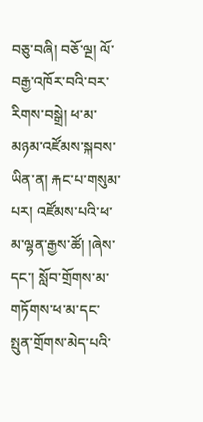བཅུ་བཞི། བཅོ་ལྔ། ལོ་བརྒྱ་འཁོར་བའི་བར་རིགས་བསྒྲེ། ཕ་མ་མཉམ་འཛོམས་སྐབས་ཡིན་ན། རྐང་པ་གསུམ་པར། འཛོམས་པའི་ཕ་མ་ལྷན་རྒྱས་ཚོ། །ཞེས་དང་། སློབ་གྲོགས་མ་གཏོགས་ཕ་མ་དང་སྤུན་གྲོགས་མེད་པའི་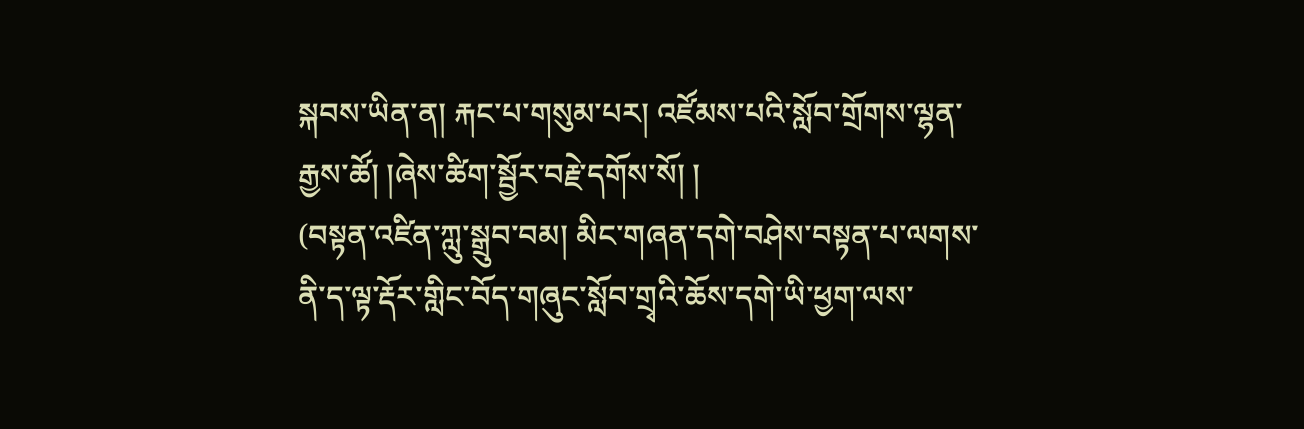སྐབས་ཡིན་ན། རྐང་པ་གསུམ་པར། འཛོམས་པའི་སློབ་གྲོགས་ལྷན་རྒྱས་ཚོ། །ཞེས་ཚིག་སྦྱོར་བརྗེ་དགོས་སོ། །
(བསྟན་འཛིན་ཀླུ་སྒྲུབ་བམ། མིང་གཞན་དགེ་བཤེས་བསྟན་པ་ལགས་ནི་ད་ལྟ་རྡོར་གླིང་བོད་གཞུང་སློབ་གྲྭའི་ཆོས་དགེ་ཡི་ཕྱག་ལས་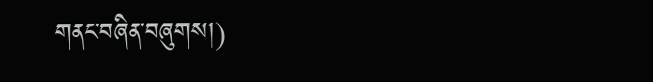གནང་བཞིན་བཞུགས།)